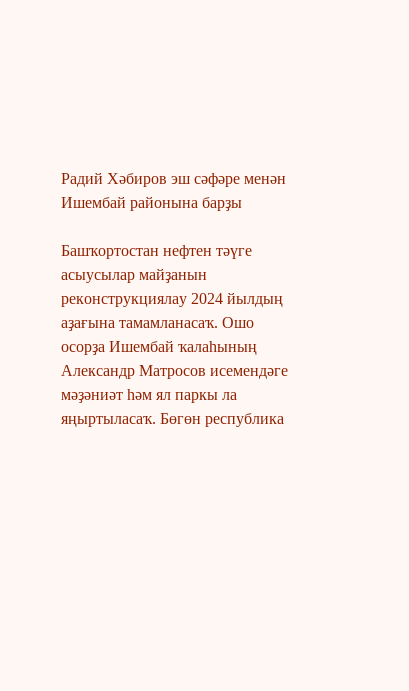Радий Хәбиров эш сәфәре менән Ишембай районына барҙы

Башҡортостан нефтен тәүге асыусылар майҙанын реконструкциялау 2024 йылдың аҙағына тамамланасаҡ. Ошо осорҙа Ишембай ҡалаһының Александр Матросов исемендәге мәҙәниәт һәм ял паркы ла яңыртыласаҡ. Бөгөн республика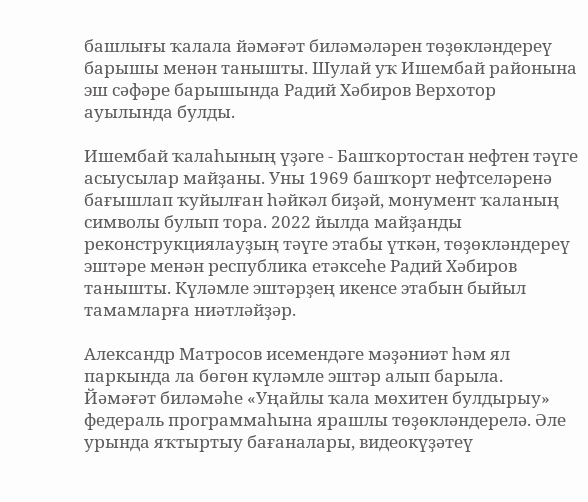башлығы ҡалала йәмәғәт биләмәләрен төҙөкләндереү барышы менән танышты. Шулай уҡ Ишембай районына эш сәфәре барышында Радий Хәбиров Верхотор ауылында булды.

Ишембай ҡалаһының үҙәге - Башҡортостан нефтен тәүге асыусылар майҙаны. Уны 1969 башҡорт нефтселәренә бағышлап ҡуйылған һәйкәл биҙәй, монумент ҡаланың символы булып тора. 2022 йылда майҙанды реконструкциялауҙың тәүге этабы үткән, төҙөкләндереү эштәре менән республика етәксеһе Радий Хәбиров танышты. Күләмле эштәрҙең икенсе этабын быйыл тамамларға ниәтләйҙәр.

Александр Матросов исемендәге мәҙәниәт һәм ял паркында ла бөгөн күләмле эштәр алып барыла. Йәмәғәт биләмәһе «Уңайлы ҡала мөхитен булдырыу» федераль программаһына ярашлы төҙөкләндерелә. Әле урында яҡтыртыу бағаналары, видеокүҙәтеү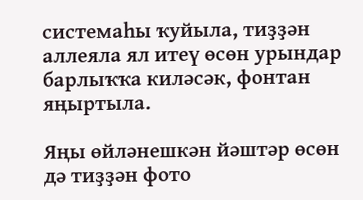системаһы ҡуйыла, тиҙҙән аллеяла ял итеү өсөн урындар барлыҡҡа киләсәк, фонтан яңыртыла.

Яңы өйләнешкән йәштәр өсөн дә тиҙҙән фото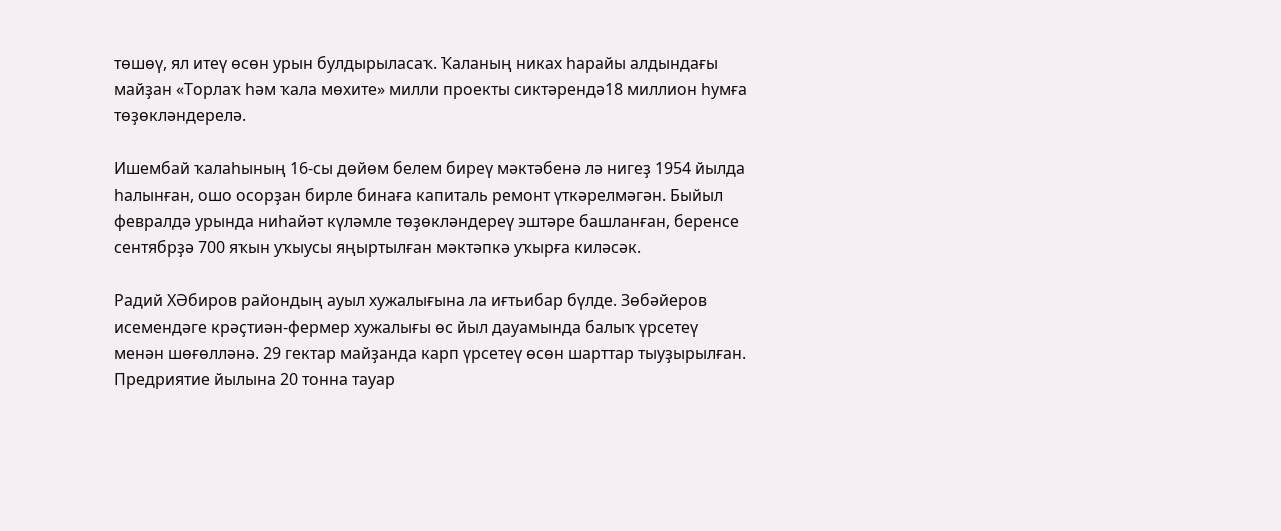төшөү, ял итеү өсөн урын булдырыласаҡ. Ҡаланың никах һарайы алдындағы майҙан «Торлаҡ һәм ҡала мөхите» милли проекты сиктәрендә18 миллион һумға төҙөкләндерелә.

Ишембай ҡалаһының 16-сы дөйөм белем биреү мәктәбенә лә нигеҙ 1954 йылда һалынған, ошо осорҙан бирле бинаға капиталь ремонт үткәрелмәгән. Быйыл февралдә урында ниһайәт күләмле төҙөкләндереү эштәре башланған, беренсе сентябрҙә 700 яҡын уҡыусы яңыртылған мәктәпкә уҡырға киләсәк.

Радий ХӘбиров райондың ауыл хужалығына ла иғтьибар бүлде. Зөбәйеров исемендәге крәҫтиән-фермер хужалығы өс йыл дауамында балыҡ үрсетеү менән шөғөлләнә. 29 гектар майҙанда карп үрсетеү өсөн шарттар тыуҙырылған. Предриятие йылына 20 тонна тауар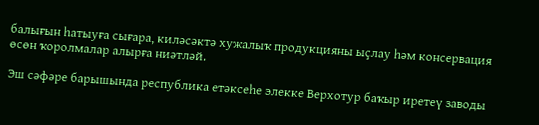балығын һатыуға сығара, киләсәктә хужалыҡ продукцияны ыҫлау һәм консервация өсөн ҡоролмалар алырға ниәтләй.

Эш сәфәре барышында республика етәксеһе элекке Верхотур баҡыр иретеү заводы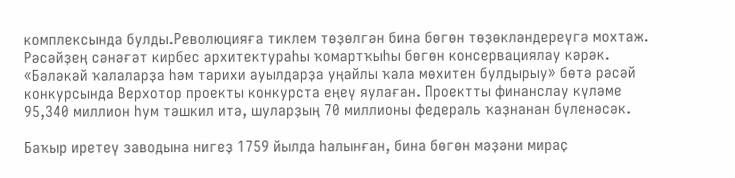комплексында булды.Революцияға тиклем төҙөлгән бина бөгөн төҙөкләндереүгә мохтаж. Рәсәйҙең сәнәғәт кирбес архитектураһы ҡомартҡыһы бөгөн консервациялау кәрәк. «Бәләкәй ҡалаларҙа һәм тарихи ауылдарҙа уңайлы ҡала мөхитен булдырыу» бөтә рәсәй конкурсында Верхотор проекты конкурста еңеү яулаған. Проектты финанслау күләме 95,340 миллион һум тәшкил итә, шуларҙың 70 миллионы федераль ҡаҙнанан бүленәсәк.

Баҡыр иретеү заводына нигеҙ 1759 йылда һалынған, бина бөгөн мәҙәни мираҫ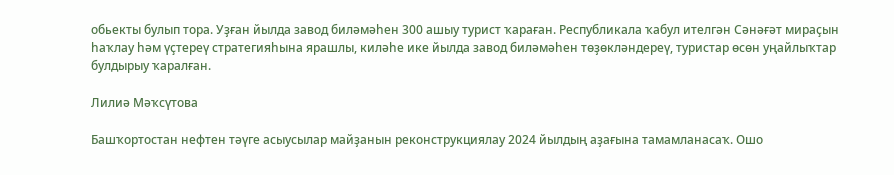обьекты булып тора. Уҙған йылда завод биләмәһен 300 ашыу турист ҡараған. Республикала ҡабул ителгән Сәнәғәт мираҫын һаҡлау һәм үҫтереү стратегияһына ярашлы, киләһе ике йылда завод биләмәһен төҙөкләндереү, туристар өсөн уңайлыҡтар булдырыу ҡаралған.

Лилиә Мәҡсүтова

Башҡортостан нефтен тәүге асыусылар майҙанын реконструкциялау 2024 йылдың аҙағына тамамланасаҡ. Ошо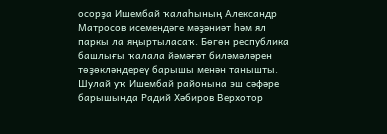осорҙа Ишембай ҡалаһының Александр Матросов исемендәге мәҙәниәт һәм ял паркы ла яңыртыласаҡ. Бөгөн республика башлығы ҡалала йәмәғәт биләмәләрен төҙөкләндереү барышы менән танышты. Шулай уҡ Ишембай районына эш сәфәре барышында Радий Хәбиров Верхотор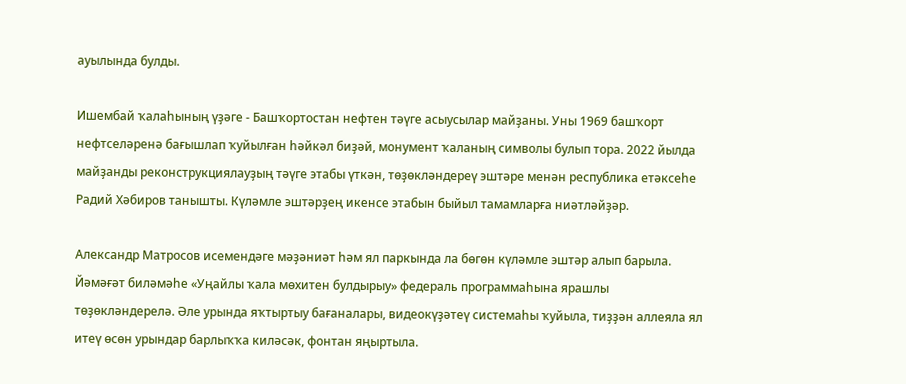ауылында булды.

Ишембай ҡалаһының үҙәге - Башҡортостан нефтен тәүге асыусылар майҙаны. Уны 1969 башҡорт нефтселәренә бағышлап ҡуйылған һәйкәл биҙәй, монумент ҡаланың символы булып тора. 2022 йылда майҙанды реконструкциялауҙың тәүге этабы үткән, төҙөкләндереү эштәре менән республика етәксеһе Радий Хәбиров танышты. Күләмле эштәрҙең икенсе этабын быйыл тамамларға ниәтләйҙәр.

Александр Матросов исемендәге мәҙәниәт һәм ял паркында ла бөгөн күләмле эштәр алып барыла. Йәмәғәт биләмәһе «Уңайлы ҡала мөхитен булдырыу» федераль программаһына ярашлы төҙөкләндерелә. Әле урында яҡтыртыу бағаналары, видеокүҙәтеү системаһы ҡуйыла, тиҙҙән аллеяла ял итеү өсөн урындар барлыҡҡа киләсәк, фонтан яңыртыла.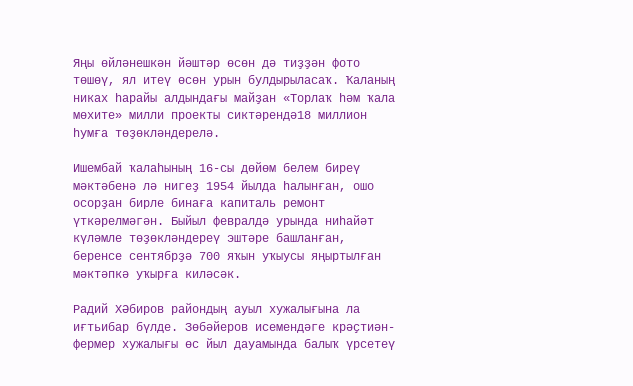Яңы өйләнешкән йәштәр өсөн дә тиҙҙән фото төшөү, ял итеү өсөн урын булдырыласаҡ. Ҡаланың никах һарайы алдындағы майҙан «Торлаҡ һәм ҡала мөхите» милли проекты сиктәрендә18 миллион һумға төҙөкләндерелә.

Ишембай ҡалаһының 16-сы дөйөм белем биреү мәктәбенә лә нигеҙ 1954 йылда һалынған, ошо осорҙан бирле бинаға капиталь ремонт үткәрелмәгән. Быйыл февралдә урында ниһайәт күләмле төҙөкләндереү эштәре башланған, беренсе сентябрҙә 700 яҡын уҡыусы яңыртылған мәктәпкә уҡырға киләсәк.

Радий ХӘбиров райондың ауыл хужалығына ла иғтьибар бүлде. Зөбәйеров исемендәге крәҫтиән-фермер хужалығы өс йыл дауамында балыҡ үрсетеү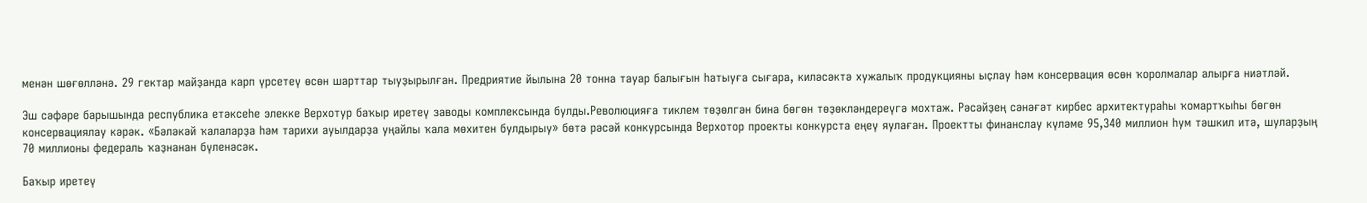менән шөғөлләнә. 29 гектар майҙанда карп үрсетеү өсөн шарттар тыуҙырылған. Предриятие йылына 20 тонна тауар балығын һатыуға сығара, киләсәктә хужалыҡ продукцияны ыҫлау һәм консервация өсөн ҡоролмалар алырға ниәтләй.

Эш сәфәре барышында республика етәксеһе элекке Верхотур баҡыр иретеү заводы комплексында булды.Революцияға тиклем төҙөлгән бина бөгөн төҙөкләндереүгә мохтаж. Рәсәйҙең сәнәғәт кирбес архитектураһы ҡомартҡыһы бөгөн консервациялау кәрәк. «Бәләкәй ҡалаларҙа һәм тарихи ауылдарҙа уңайлы ҡала мөхитен булдырыу» бөтә рәсәй конкурсында Верхотор проекты конкурста еңеү яулаған. Проектты финанслау күләме 95,340 миллион һум тәшкил итә, шуларҙың 70 миллионы федераль ҡаҙнанан бүленәсәк.

Баҡыр иретеү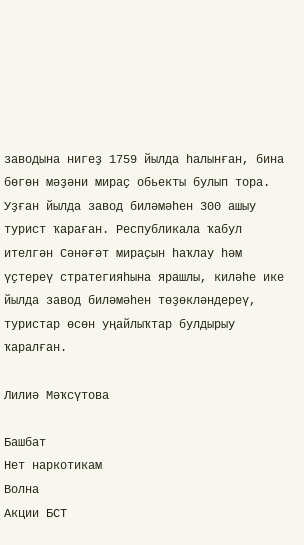заводына нигеҙ 1759 йылда һалынған, бина бөгөн мәҙәни мираҫ обьекты булып тора. Уҙған йылда завод биләмәһен 300 ашыу турист ҡараған. Республикала ҡабул ителгән Сәнәғәт мираҫын һаҡлау һәм үҫтереү стратегияһына ярашлы, киләһе ике йылда завод биләмәһен төҙөкләндереү, туристар өсөн уңайлыҡтар булдырыу ҡаралған.

Лилиә Мәҡсүтова

Башбат
Нет наркотикам
Волна
Акции БСТ